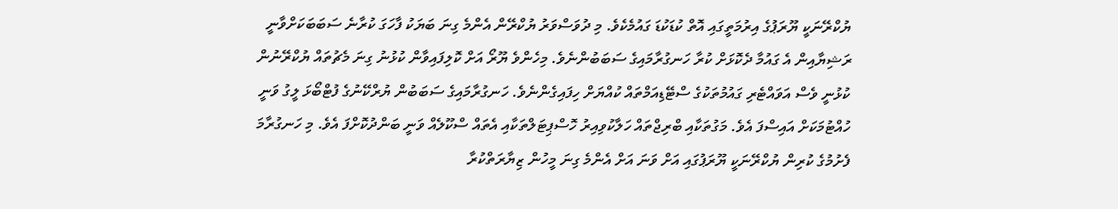ޔުކްރޭނަކީ ޔޫރަޕުގެ އިރުމަތީގައި އޮތް ކުޑަކުޑަ ގައުމެކެވެ. މި ދުވަސްވަރު ޔުކްރޭން އެންމެ ގިނަ ބަޔަކު ފާހަގަ ކުރާނެ ސަބަބަކަށްވާނީ ރަޝިޔާއިން އެ ގައުމާ ދެކޮޅަށް ކުރާ ހަނގުރާމައިގެ ސަބަބުންނެވެ. މިހެންވެ ޔޫރޯ އަށް ކޮލިފައިވާން ކުޅުނު ގިނަ މެޗުތައް ޔުކްރޭނުން ކުޅުނީ ވެސް އަވައްޓެރި ގައުމުތަކުގެ ސްޓޭޑިއަމްތައް ކުއްޔަށް ހިފައިގެންނެވެ. ހަނގުރާމައިގެ ސަބަބުން ޔުރްކޭނުގެ ފުޓްބޯޅަ ލީގު ވަނީ ހުއްޓުމަކަށް އައިސްފަ އެވެ. މަގުތަކާއި ބްރިޖްތައް ހަލާކުވިއިރު ހޮސްޕިޓަލްތަކާއި އެތައް ސްކޫލެއް ވަނީ ބަންދުކޮށްފަ އެވެ. މި ހަނގުރާމަ ފެށުމުގެ ކުރިން ޔުކްރޭނަކީ ޔޫރަޕުގައި އަށް ވަނަ އަށް އެންމެ ގިނަ މީހުން ޒިޔާރަތްކުރާ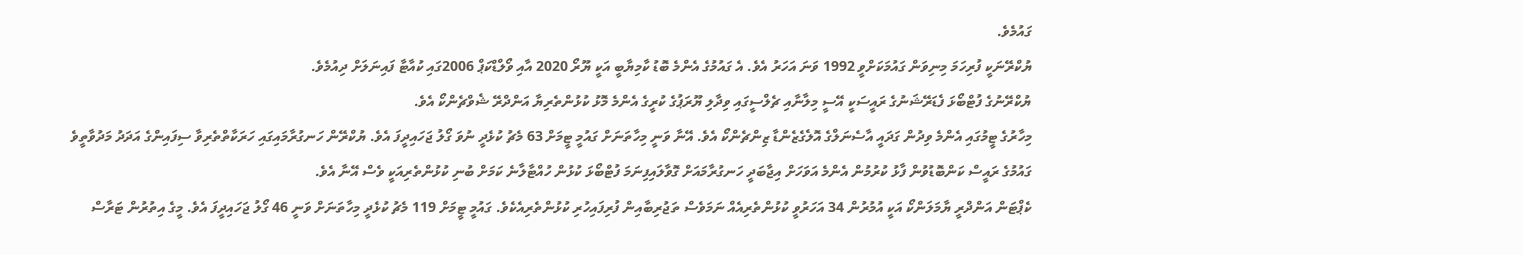ގައުމެވެ.
ޔުކްރޭނަކީ ފުރިހަމަ މިނިވަން ގައުމަކަށްވީ 1992 ވަނަ އަހަރު އެވެ. އެ ގައުމުގެ އެންމެ ބޮޑު ކާމިޔާބީ އަކީ ޔޫރޯ 2020 އާއި ވޯލްޑްކަޕް 2006ގައި ކުއާޓާ ފައިނަލަށް ދިއުމެވެ.
ޔުކްރޭނުގެ ފުޓްބޯޅަ ފެޑަރޭޝަނުގެ ރައީސަކީ އޭސީ މިލާނާއި ޗެލްސީގައި ވިދާލި ޔޫރަޕުގެ ކުރީގެ އެންމެ މޮޅު ކުޅުންތެރިޔާ އަންދްރޭ ޝެވްޗެންކޯ އެވެ.
މިހާރުގެ ޓީމުގައި އެންމެ ވިދުން ގަދައީ އާސެނަލްގެ އޮލެގެޒެންޑާ ޒިންޗެންކޯ އެވެ. އޭނާ ވަނީ މިހާތަނަށް ގައުމީ ޓީމަށް 63 މެޗު ކުޅެދީ ނުވަ ގޯލު ޖަހައިދީފަ އެވެ. ޔުކްރޭން ހަނގުރާމައިގައި ހަރަކާތްތެރިވާ ސިފައިންގެ އަދަދު މަދުވާތީވެ ގައުމުގެ ރައީސް ކަންބޮޑުވުން ފާޅު ކުރުމުން އެންމެ އަވަހަށް އިޖާބަދީ ހަނގުރާމައަށް ގޮވާލައިފިނަމަ ފުޓްބޯޅަ ކުޅުން ހުއްޓާލާނެ ކަމަށް ބުނި ކުޅުންތެރިއަކީ ވެސް އޭނާ އެވެ.
ކެޕްޓަން އަންދްރީ ޔާމަލަންކޯ އަކީ އުމުރުން 34 އަހަރުވީ ކުޅުންތެރިއެއް ނަމަވެސް ތަޖުރިބާއިން ފުރިފައިހުރި ކުޅުންތެރިއެކެވެ. ގައުމީ ޓީމަށް 119 މެޗު ކުޅެދީ މިހާތަނަށް ވަނީ 46 ގޯލު ޖަހައިދީފަ އެވެ. މީގެ އިތުރުން ޓަރާސް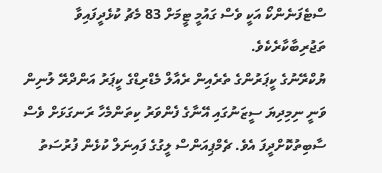ސްޓެފަނެންކޯ އަކީ ވެސް ގައުމީ ޓީމަށް 83 މެޗު ކުޅެދީފައިވާ ތަޖުރިބާކާރެކެވެ.
ޔުކްރޭނުގެ ކީޕަރުންގެ ތެރެއިން ރެއާލް މެޑްރިޑްގެ ކީޕަރު އަންދްރޭ ލުނިން ވަނީ ނިމިދިޔަ ސީޒަނުގައި އޭނާގެ ފެންވަރު ކިތަންމެހާ ރަނގަޅަށް ވެސް ސާބިތުކޮށްދީފަ އެވެ. ޗެމްޕިއަންސް ލީގުގެ ފައިނަލް ކުޅެން ފުރުސަތު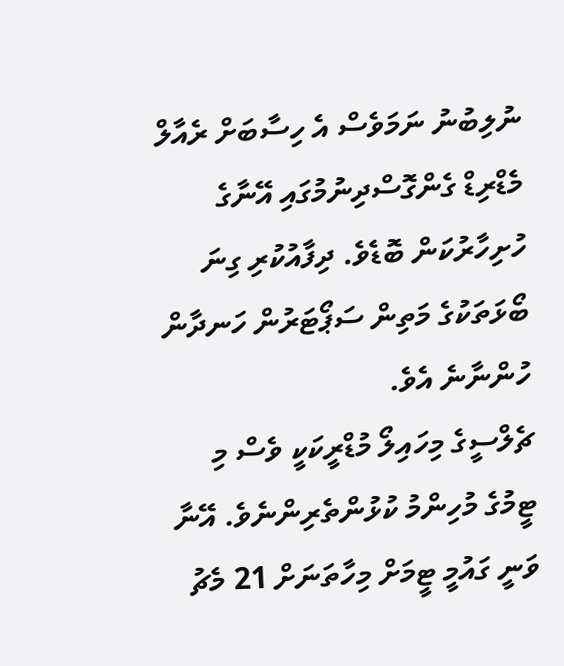ނުލިބުނު ނަމަވެސް އެ ހިސާބަށް ރެއާލް މެޑްރިޑް ގެންގޮސްދިނުމުގައި އޭނާގެ ހުށިހާރުކަން ބޮޑެވެ. ދިފާއުކުރި ގިނަ ބޯޅަތަކުގެ މަތިން ސަޕޯޓަރުން ހަނދާން ހުންނާނެ އެވެ.
ޗެލްސީގެ މިހައިލޯ މުޑްރީކަކީ ވެސް މި ޓީމުގެ މުހިންމު ކުޅުންތެރިންނެވެ. އޭނާ ވަނީ ގައުމީ ޓީމަށް މިހާތަނަށް 21 މެޗު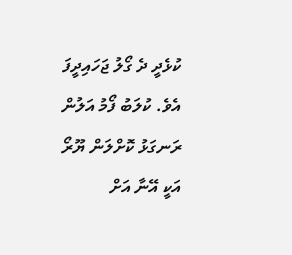ކުޅެދީ ދެ ގޯލު ޖަހައިދީފަ އެވެ. ކުލަބު ފޯމު އަލުން ރަނގަޅު ކޮށްލަން ޔޫރޯ އަކީ އޭނާ އަށް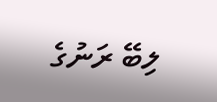ލިބޭ ރަނުގެ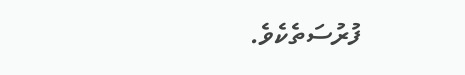ފުރުސަތެކެވެ.